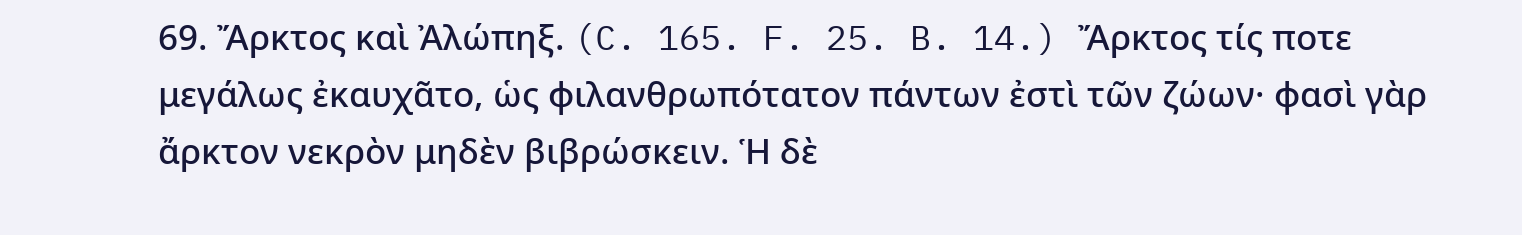69. Ἄρκτος καὶ Ἀλώπηξ. (C. 165. F. 25. B. 14.) Ἄρκτος τίς ποτε μεγάλως ἐκαυχᾶτο, ὡς φιλανθρωπότατον πάντων ἐστὶ τῶν ζώων· φασὶ γὰρ ἄρκτον νεκρὸν μηδὲν βιβρώσκειν. Ἡ δὲ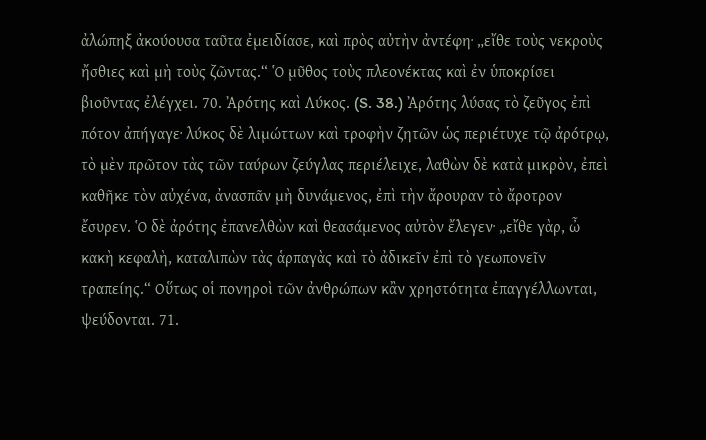ἀλώπηξ ἀκούουσα ταῦτα ἐμειδίασε, καὶ πρὸς αὐτὴν ἀντέφη· „εἴθε τοὺς νεκροὺς ἤσθιες καὶ μὴ τοὺς ζῶντας.“ Ὁ μῦθος τοὺς πλεονέκτας καὶ ἐν ὑποκρίσει βιοῦντας ἐλέγχει. 70. Ἀρότης καὶ Λύκος. (S. 38.) Ἀρότης λύσας τὸ ζεῦγος ἐπὶ πότον ἀπήγαγε· λύκος δὲ λιμώττων καὶ τροφὴν ζητῶν ὡς περιέτυχε τῷ ἀρότρῳ, τὸ μὲν πρῶτον τὰς τῶν ταύρων ζεύγλας περιέλειχε, λαθὼν δὲ κατὰ μικρὸν, ἐπεὶ καθῆκε τὸν αὐχένα, ἀνασπᾶν μὴ δυνάμενος, ἐπὶ τὴν ἄρουραν τὸ ἄροτρον ἔσυρεν. Ὁ δὲ ἀρότης ἐπανελθὼν καὶ θεασάμενος αὐτὸν ἔλεγεν· „εἴθε γὰρ, ὦ κακὴ κεφαλὴ, καταλιπὼν τὰς ἁρπαγὰς καὶ τὸ ἀδικεῖν ἐπὶ τὸ γεωπονεῖν τραπείης.“ Οὕτως οἱ πονηροὶ τῶν ἀνθρώπων κἂν χρηστότητα ἐπαγγέλλωνται, ψεύδονται. 71.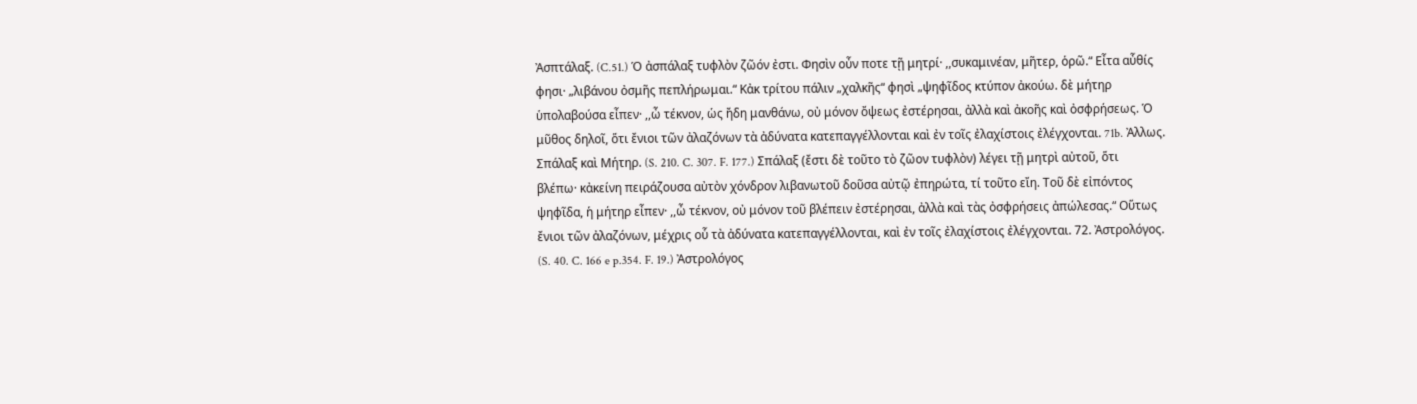Ἀσπτάλαξ. (C.51.) Ὁ ἀσπάλαξ τυφλὸν ζῶόν ἐστι. Φησὶν οὖν ποτε τῇ μητρί· ,,συκαμινέαν, μῆτερ, ὁρῶ.“ Εἶτα αὖθίς φησι· „λιβάνου ὀσμῆς πεπλήρωμαι.“ Κἀκ τρίτου πάλιν „χαλκῆς“ φησὶ „ψηφῖδος κτύπον ἀκούω. δὲ μήτηρ ὑπολαβούσα εἶπεν· ,,ὦ τέκνον, ὡς ἤδη μανθάνω, οὐ μόνον ὄψεως ἐστέρησαι, ἀλλὰ καὶ ἀκοῆς καὶ ὀσφρήσεως. Ὁ μῦθος δηλοῖ, ὅτι ἔνιοι τῶν ἀλαζόνων τὰ ἀδύνατα κατεπαγγέλλονται καὶ ἐν τοῖς ἐλαχίστοις ἐλέγχονται. 71b. Ἀλλως. Σπάλαξ καὶ Μήτηρ. (S. 210. C. 307. F. 177.) Σπάλαξ (ἔστι δὲ τοῦτο τὸ ζῶον τυφλὸν) λέγει τῇ μητρὶ αὐτοῦ, ὅτι βλέπω· κἀκείνη πειράζουσα αὐτὸν χόνδρον λιβανωτοῦ δοῦσα αὐτῷ ἐπηρώτα, τί τοῦτο εἴη. Τοῦ δὲ εἰπόντος ψηφῖδα, ἡ μήτηρ εἶπεν· ,,ὦ τέκνον, οὐ μόνον τοῦ βλέπειν ἐστέρησαι, ἀλλὰ καὶ τὰς ὀσφρήσεις ἀπώλεσας.“ Οὕτως ἔνιοι τῶν ἀλαζόνων, μέχρις οὗ τὰ ἀδύνατα κατεπαγγέλλονται, καὶ ἐν τοῖς ἐλαχίστοις ἐλέγχονται. 72. Ἀστρολόγος. (S. 40. C. 166 e p.354. F. 19.) Ἀστρολόγος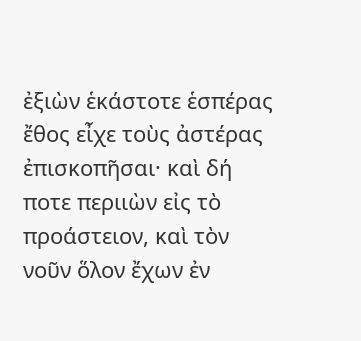ἐξιὼν ἑκάστοτε ἑσπέρας ἔθος εἶχε τοὺς ἀστέρας ἐπισκοπῆσαι· καὶ δή ποτε περιιὼν εἰς τὸ προάστειον, καὶ τὸν νοῦν ὅλον ἔχων ἐν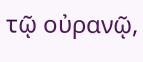τῷ οὐρανῷ,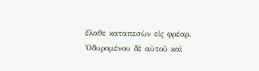ἔλαθε καταπεσὼν εἰς φρέαρ. Ὀδυρομένου δὲ αὐτοῦ καὶ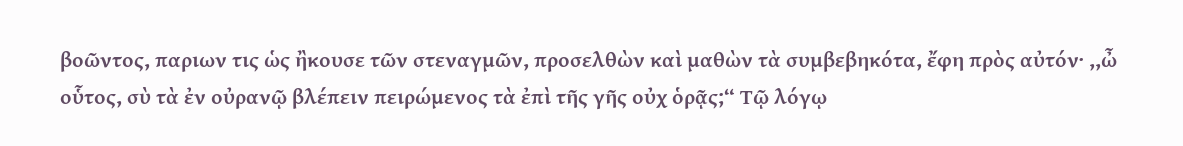βοῶντος, παριων τις ὡς ἢκουσε τῶν στεναγμῶν, προσελθὼν καὶ μαθὼν τὰ συμβεβηκότα, ἔφη πρὸς αὐτόν· ,,ὦ οὗτος, σὺ τὰ ἐν οὐρανῷ βλέπειν πειρώμενος τὰ ἐπὶ τῆς γῆς οὐχ ὁρᾷς;“ Τῷ λόγῳ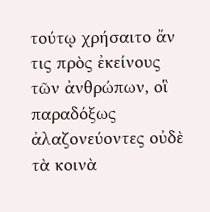τούτῳ χρήσαιτο ἄν τις πρὸς ἐκείνους τῶν ἀνθρώπων, οἳ παραδόξως ἀλαζονεύοντες οὐδὲ τὰ κοινὰ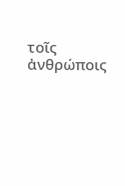τοῖς ἀνθρώποις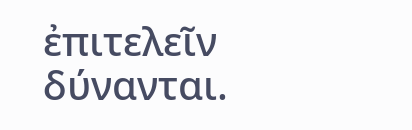ἐπιτελεῖν δύνανται.